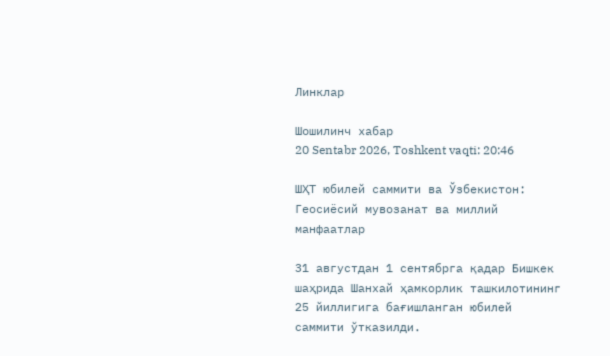Линклар

Шошилинч хабар
20 Sentabr 2026, Toshkent vaqti: 20:46

ШҲТ юбилей саммити ва Ўзбекистон: Геосиёсий мувозанат ва миллий манфаатлар

31 августдан 1 сентябрга қадар Бишкек шаҳрида Шанхай ҳамкорлик ташкилотининг 25 йиллигига бағишланган юбилей саммити ўтказилди.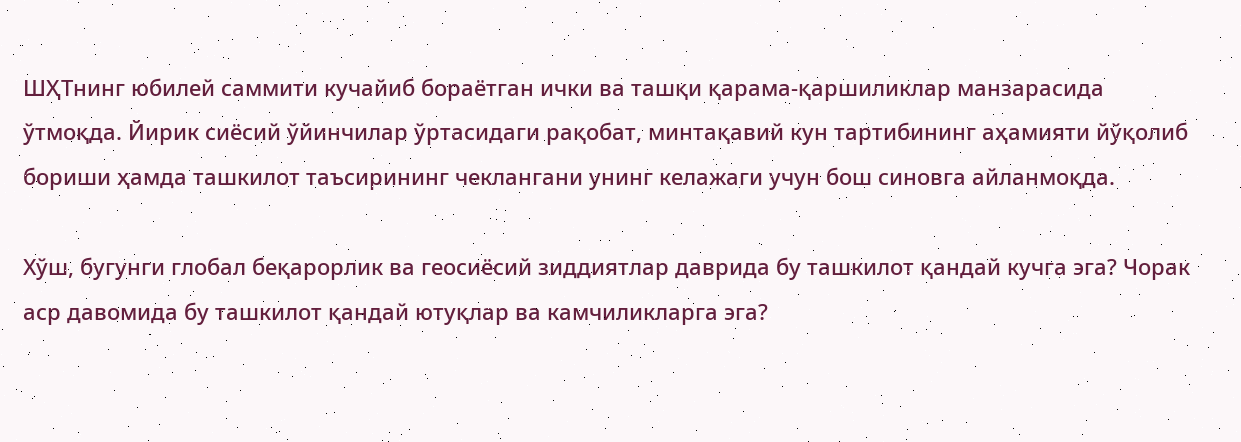ШҲТнинг юбилей саммити кучайиб бораётган ички ва ташқи қарама-қаршиликлар манзарасида ўтмоқда. Йирик сиёсий ўйинчилар ўртасидаги рақобат, минтақавий кун тартибининг аҳамияти йўқолиб бориши ҳамда ташкилот таъсирининг чеклангани унинг келажаги учун бош синовга айланмоқда.

Хўш, бугунги глобал беқарорлик ва геосиёсий зиддиятлар даврида бу ташкилот қандай кучга эга? Чорак аср давомида бу ташкилот қандай ютуқлар ва камчиликларга эга?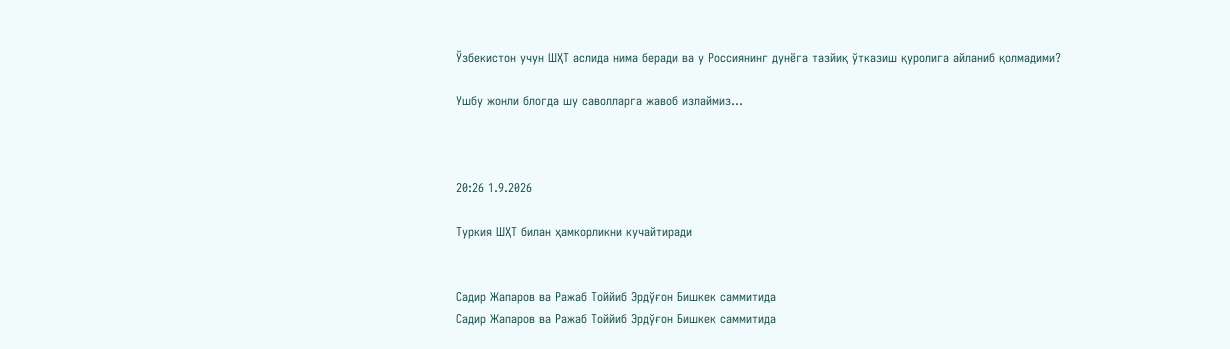Ўзбекистон учун ШҲТ аслида нима беради ва у Россиянинг дунёга тазйиқ ўтказиш қуролига айланиб қолмадими?

Ушбу жонли блогда шу саволларга жавоб излаймиз...



20:26 1.9.2026

Туркия ШҲТ билан ҳамкорликни кучайтиради


Садир Жапаров ва Ражаб Тоййиб Эрдўғон Бишкек саммитида
Садир Жапаров ва Ражаб Тоййиб Эрдўғон Бишкек саммитида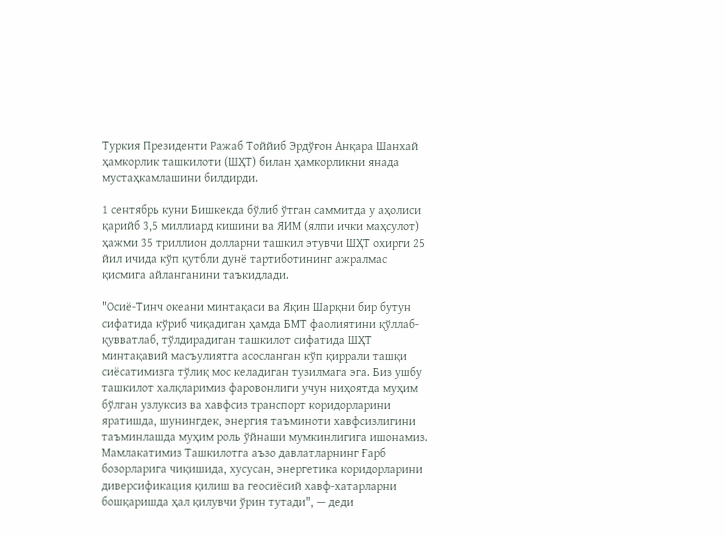Туркия Президенти Ражаб Тоййиб Эрдўғон Анқара Шанхай ҳамкорлик ташкилоти (ШҲТ) билан ҳамкорликни янада мустаҳкамлашини билдирди.

1 сентябрь куни Бишкекда бўлиб ўтган саммитда у аҳолиси қарийб 3,5 миллиард кишини ва ЯИМ (ялпи ички маҳсулот) ҳажми 35 триллион долларни ташкил этувчи ШҲТ охирги 25 йил ичида кўп қутбли дунё тартиботининг ажралмас қисмига айланганини таъкидлади.

"Осиё-Тинч океани минтақаси ва Яқин Шарқни бир бутун сифатида кўриб чиқадиган ҳамда БМТ фаолиятини қўллаб-қувватлаб, тўлдирадиган ташкилот сифатида ШҲТ минтақавий масъулиятга асосланган кўп қиррали ташқи сиёсатимизга тўлиқ мос келадиган тузилмага эга. Биз ушбу ташкилот халқларимиз фаровонлиги учун ниҳоятда муҳим бўлган узлуксиз ва хавфсиз транспорт коридорларини яратишда, шунингдек, энергия таъминоти хавфсизлигини таъминлашда муҳим роль ўйнаши мумкинлигига ишонамиз. Мамлакатимиз Ташкилотга аъзо давлатларнинг Ғарб бозорларига чиқишида, хусусан, энергетика коридорларини диверсификация қилиш ва геосиёсий хавф-хатарларни бошқаришда ҳал қилувчи ўрин тутади", — деди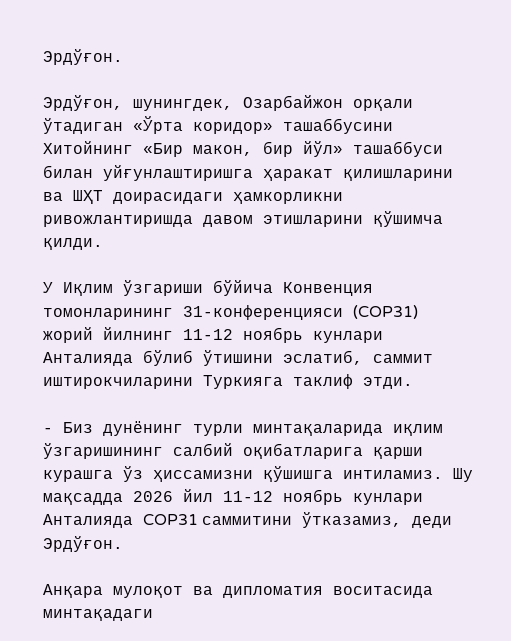Эрдўғон.

Эрдўғон, шунингдек, Озарбайжон орқали ўтадиган «Ўрта коридор» ташаббусини Хитойнинг «Бир макон, бир йўл» ташаббуси билан уйғунлаштиришга ҳаракат қилишларини ва ШҲТ доирасидаги ҳамкорликни ривожлантиришда давом этишларини қўшимча қилди.

У Иқлим ўзгариши бўйича Конвенция томонларининг 31-конференцияси (COP31) жорий йилнинг 11-12 ноябрь кунлари Анталияда бўлиб ўтишини эслатиб, саммит иштирокчиларини Туркияга таклиф этди.

- Биз дунёнинг турли минтақаларида иқлим ўзгаришининг салбий оқибатларига қарши курашга ўз ҳиссамизни қўшишга интиламиз. Шу мақсадда 2026 йил 11-12 ноябрь кунлари Анталияда COP31 саммитини ўтказамиз, деди Эрдўғон.

Анқара мулоқот ва дипломатия воситасида минтақадаги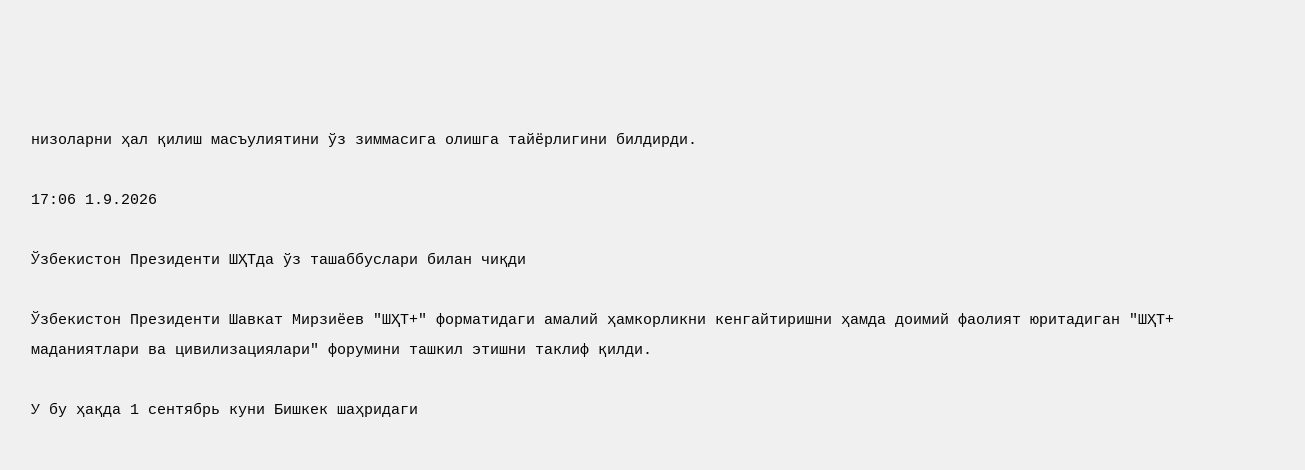низоларни ҳал қилиш масъулиятини ўз зиммасига олишга тайёрлигини билдирди.

17:06 1.9.2026

Ўзбекистон Президенти ШҲТда ўз ташаббуслари билан чиқди

Ўзбекистон Президенти Шавкат Мирзиёев "ШҲТ+" форматидаги амалий ҳамкорликни кенгайтиришни ҳамда доимий фаолият юритадиган "ШҲТ+ маданиятлари ва цивилизациялари" форумини ташкил этишни таклиф қилди.

У бу ҳақда 1 сентябрь куни Бишкек шаҳридаги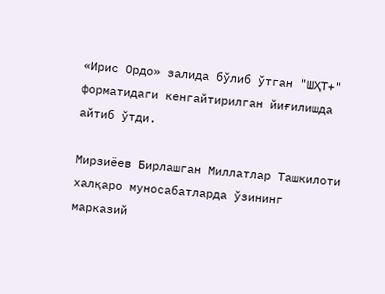«Ирис Ордо» залида бўлиб ўтган "ШҲТ+" форматидаги кенгайтирилган йиғилишда айтиб ўтди.

Мирзиёев Бирлашган Миллатлар Ташкилоти халқаро муносабатларда ўзининг марказий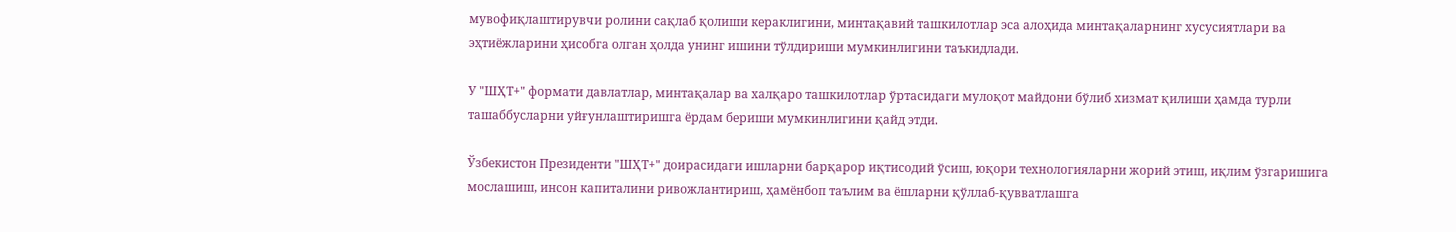мувофиқлаштирувчи ролини сақлаб қолиши кераклигини, минтақавий ташкилотлар эса алоҳида минтақаларнинг хусусиятлари ва эҳтиёжларини ҳисобга олган ҳолда унинг ишини тўлдириши мумкинлигини таъкидлади.

У "ШҲТ+" формати давлатлар, минтақалар ва халқаро ташкилотлар ўртасидаги мулоқот майдони бўлиб хизмат қилиши ҳамда турли ташаббусларни уйғунлаштиришга ёрдам бериши мумкинлигини қайд этди.

Ўзбекистон Президенти "ШҲТ+" доирасидаги ишларни барқарор иқтисодий ўсиш, юқори технологияларни жорий этиш, иқлим ўзгаришига мослашиш, инсон капиталини ривожлантириш, ҳамёнбоп таълим ва ёшларни қўллаб-қувватлашга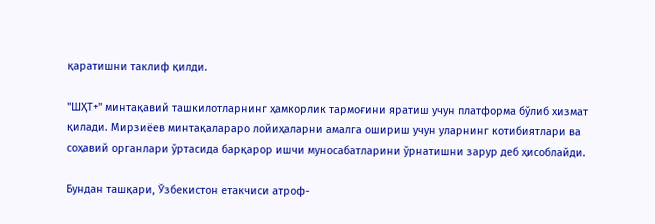қаратишни таклиф қилди.

"ШҲТ+" минтақавий ташкилотларнинг ҳамкорлик тармоғини яратиш учун платформа бўлиб хизмат қилади. Мирзиёев минтақалараро лойиҳаларни амалга ошириш учун уларнинг котибиятлари ва соҳавий органлари ўртасида барқарор ишчи муносабатларини ўрнатишни зарур деб ҳисоблайди.

Бундан ташқари, Ўзбекистон етакчиси атроф-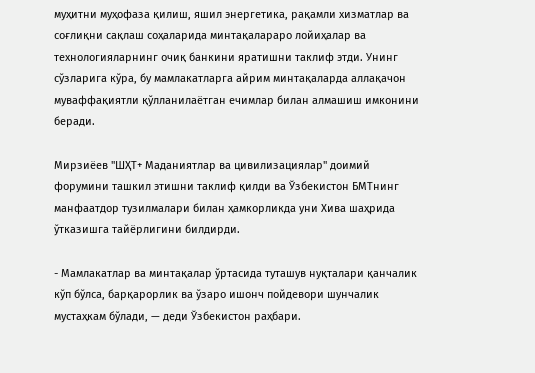муҳитни муҳофаза қилиш, яшил энергетика, рақамли хизматлар ва соғлиқни сақлаш соҳаларида минтақалараро лойиҳалар ва технологияларнинг очиқ банкини яратишни таклиф этди. Унинг сўзларига кўра, бу мамлакатларга айрим минтақаларда аллақачон муваффақиятли қўлланилаётган ечимлар билан алмашиш имконини беради.

Мирзиёев "ШҲТ+ Маданиятлар ва цивилизациялар" доимий форумини ташкил этишни таклиф қилди ва Ўзбекистон БМТнинг манфаатдор тузилмалари билан ҳамкорликда уни Хива шаҳрида ўтказишга тайёрлигини билдирди.

- Мамлакатлар ва минтақалар ўртасида туташув нуқталари қанчалик кўп бўлса, барқарорлик ва ўзаро ишонч пойдевори шунчалик мустаҳкам бўлади, — деди Ўзбекистон раҳбари.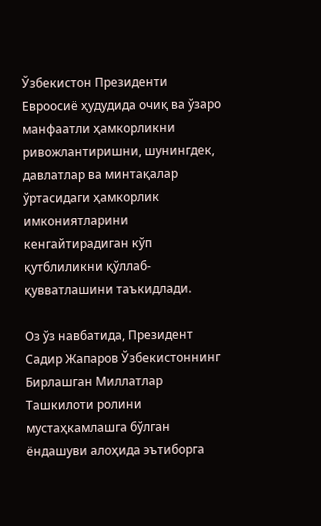Ўзбекистон Президенти Евроосиё ҳудудида очиқ ва ўзаро манфаатли ҳамкорликни ривожлантиришни, шунингдек, давлатлар ва минтақалар ўртасидаги ҳамкорлик имкониятларини кенгайтирадиган кўп қутблиликни қўллаб-қувватлашини таъкидлади.

Оз ўз навбатида, Президент Садир Жапаров Ўзбекистоннинг Бирлашган Миллатлар Ташкилоти ролини мустаҳкамлашга бўлган ёндашуви алоҳида эътиборга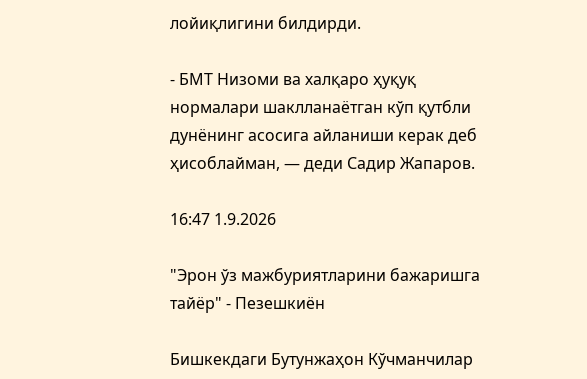лойиқлигини билдирди.

- БМТ Низоми ва халқаро ҳуқуқ нормалари шаклланаётган кўп қутбли дунёнинг асосига айланиши керак деб ҳисоблайман, — деди Садир Жапаров.

16:47 1.9.2026

"Эрон ўз мажбуриятларини бажаришга тайёр" - Пезешкиён

Бишкекдаги Бутунжаҳон Кўчманчилар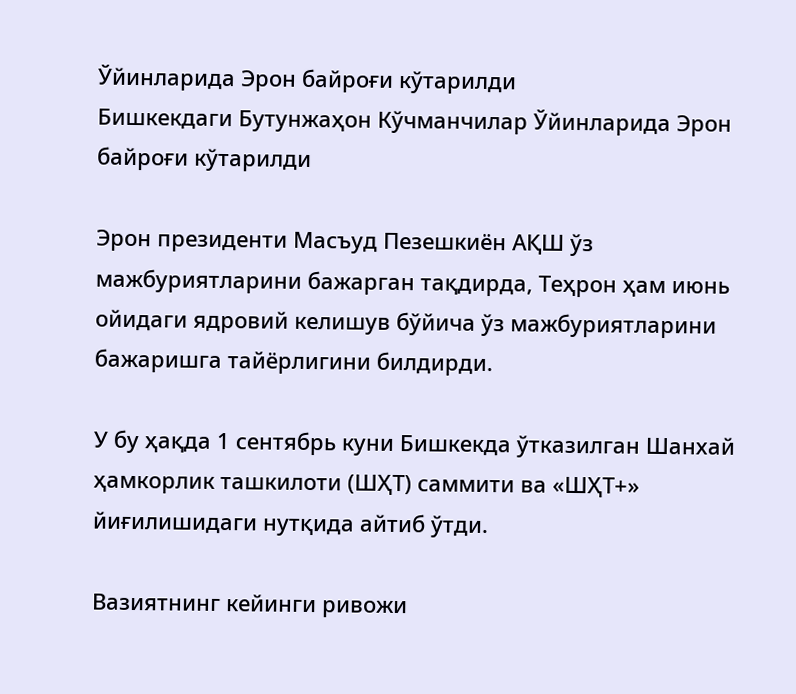Ўйинларида Эрон байроғи кўтарилди
Бишкекдаги Бутунжаҳон Кўчманчилар Ўйинларида Эрон байроғи кўтарилди

Эрон президенти Масъуд Пезешкиён АҚШ ўз мажбуриятларини бажарган тақдирда, Теҳрон ҳам июнь ойидаги ядровий келишув бўйича ўз мажбуриятларини бажаришга тайёрлигини билдирди.

У бу ҳақда 1 сентябрь куни Бишкекда ўтказилган Шанхай ҳамкорлик ташкилоти (ШҲТ) саммити ва «ШҲТ+» йиғилишидаги нутқида айтиб ўтди.

Вазиятнинг кейинги ривожи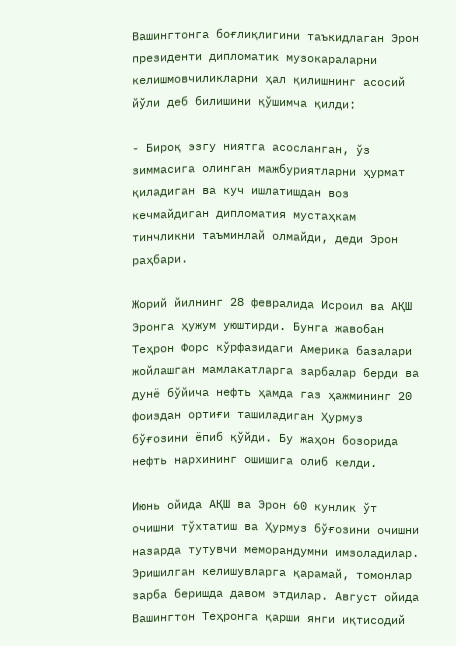Вашингтонга боғлиқлигини таъкидлаган Эрон президенти дипломатик музокараларни келишмовчиликларни ҳал қилишнинг асосий йўли деб билишини қўшимча қилди:

- Бироқ эзгу ниятга асосланган, ўз зиммасига олинган мажбуриятларни ҳурмат қиладиган ва куч ишлатишдан воз кечмайдиган дипломатия мустаҳкам тинчликни таъминлай олмайди, деди Эрон раҳбари.

Жорий йилнинг 28 февралида Исроил ва АҚШ Эронга ҳужум уюштирди. Бунга жавобан Теҳрон Форс кўрфазидаги Америка базалари жойлашган мамлакатларга зарбалар берди ва дунё бўйича нефть ҳамда газ ҳажмининг 20 фоиздан ортиғи ташиладиган Ҳурмуз бўғозини ёпиб қўйди. Бу жаҳон бозорида нефть нархининг ошишига олиб келди.

Июнь ойида АҚШ ва Эрон 60 кунлик ўт очишни тўхтатиш ва Ҳурмуз бўғозини очишни назарда тутувчи меморандумни имзоладилар. Эришилган келишувларга қарамай, томонлар зарба беришда давом этдилар. Август ойида Вашингтон Теҳронга қарши янги иқтисодий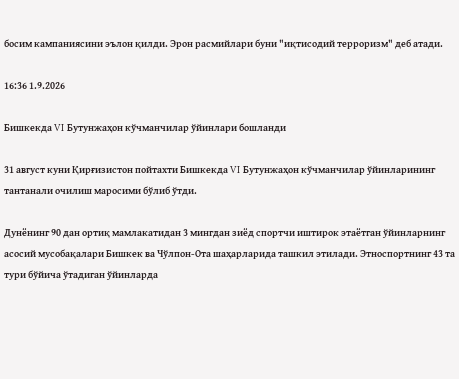босим кампаниясини эълон қилди. Эрон расмийлари буни "иқтисодий терроризм" деб атади.

16:36 1.9.2026

Бишкекда VI Бутунжаҳон кўчманчилар ўйинлари бошланди

31 август куни Қирғизистон пойтахти Бишкекда VI Бутунжаҳон кўчманчилар ўйинларининг тантанали очилиш маросими бўлиб ўтди.

Дунёнинг 90 дан ортиқ мамлакатидан 3 мингдан зиёд спортчи иштирок этаётган ўйинларнинг асосий мусобақалари Бишкек ва Чўлпон-Ота шаҳарларида ташкил этилади. Этноспортнинг 43 та тури бўйича ўтадиган ўйинларда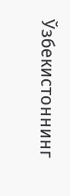Ўзбекистоннинг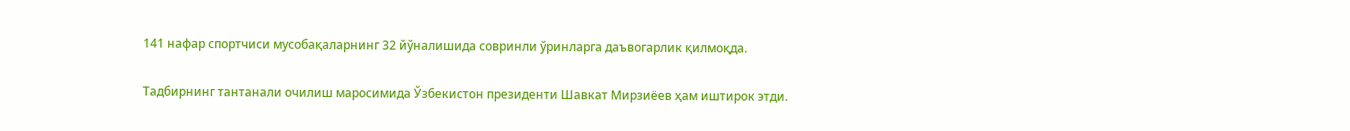141 нафар спортчиси мусобақаларнинг 32 йўналишида совринли ўринларга даъвогарлик қилмоқда.

Тадбирнинг тантанали очилиш маросимида Ўзбекистон президенти Шавкат Мирзиёев ҳам иштирок этди.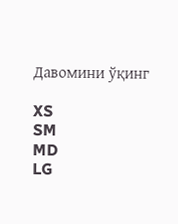Давомини ўқинг

XS
SM
MD
LG